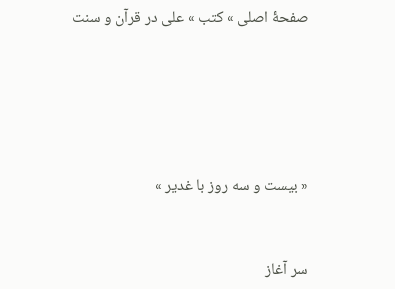صفحۀ اصلی » کتب » علی در قرآن و سنت







« بیست و سه روز با غدیر »



سر آغاز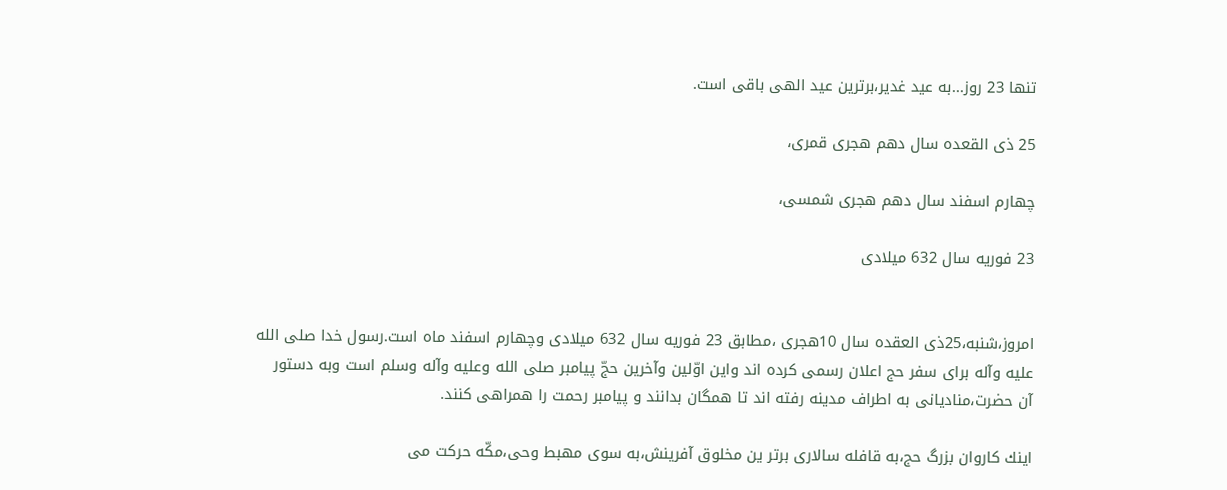تنها 23 روز...به عید غدیر،برترین عید الهی باقی است.

25 ذی القعده سال دهم هجری قمری،

چهارم اسفند سال دهم هجری شمسی،

23 فوریه سال 632 میلادی


امروز،شنبه،25ذی العقده سال 10هجری ،مطابق 23 فوریه سال 632 میلادی وچهارم اسفند ماه است.رسول خدا صلی الله علیه وآله برای سفر حج اعلان رسمی كرده اند واین اوّلین وآخرین حجّ پیامبر صلی الله وعلیه وآله وسلم است وبه دستور آن حضرت،منادیانی به اطراف مدینه رفته اند تا همگان بدانند و پیامبر رحمت را همراهی كنند.

اینك كاروان بزرگ حج،به قافله سالاری برتر ین مخلوق آفرینش،به سوی مهبط وحی،مكّه حركت می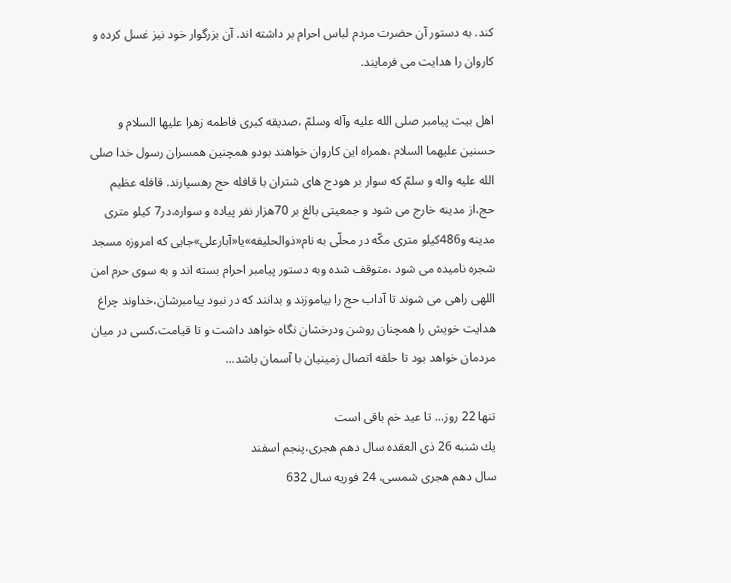كند. به دستور آن حضرت مردم لباس احرام بر داشته اند. آن بزرگوار خود نیز غسل كرده و كاروان را هدایت می فرمایند.

اهل بیت پیامبر صلی الله علیه وآله وسلمّ ،صدیقه كبری فاطمه زهرا علیها السلام و حسنین علیهما السلام ،همراه این كاروان خواهند بودو همچنین همسران رسول خدا صلی الله علیه واله و سلمّ كه سوار بر هودج های شتران با قافله حج رهسپارند. قافله عظیم حج،از مدینه خارج می شود و جمعیتی بالغ بر 70هزار نفر پیاده و سواره،در7 كیلو متری مدینه و486كیلو متری مكّه در محلّی به نام«ذوالحلیفه»یا«آبارعلی»جایی كه امروزه مسجد شجره نامیده می شود ،متوقف شده وبه دستور پیامبر احرام بسته اند و به سوی حرم امن اللهی راهی می شوند تا آداب حج را بیاموزند و بدانند كه در نبود پیامبرشان،خداوند چراغ هدایت خویش را همچنان روشن ودرخشان نگاه خواهد داشت و تا قیامت،كسی در میان مردمان خواهد بود تا حلقه اتصال زمینیان با آسمان باشد...

تنها 22 روز... تا عید خم باقی است
یك شنبه 26 ذی العقده سال دهم هجری،پنجم اسفند
سال دهم هجری شمسی، 24 فوریه سال 632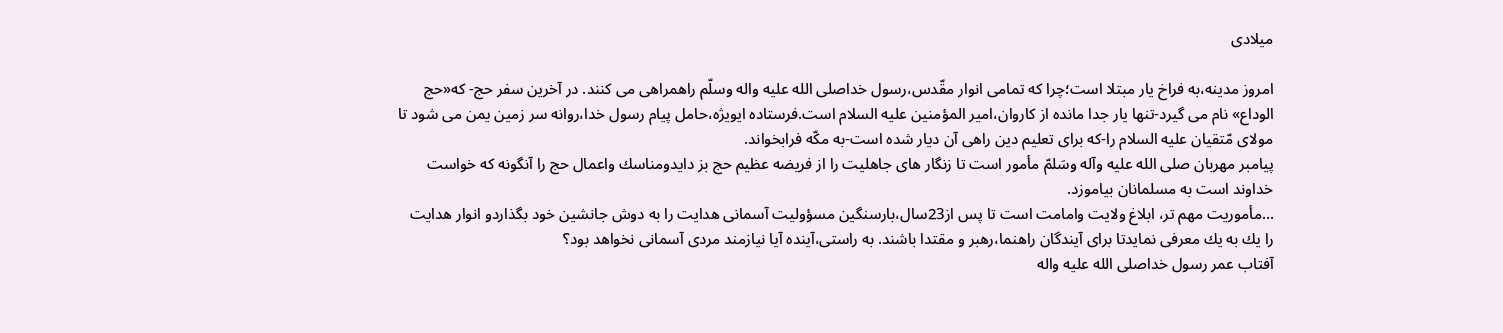میلادی

امروز مدینه،به فراخ یار مبتلا است؛چرا كه تمامی انوار مقّدس،رسول خداصلی الله علیه واله وسلّم راهمراهی می كنند. در آخرین سفر حج- كه«حج الوداع» نام می گیرد-تنها یار جدا مانده از کاروان،امیر المؤمنین علیه السلام است.فرستاده ایویژه،حامل پیام رسول خدا،روانه سر زمین یمن می شود تا مولای مّتقیان علیه السلام را-كه برای تعلیم دین راهی آن دیار شده است-به مكّه فرابخواند.
پیامبر مهربان صلی الله علیه وآله وسَلمّ مأمور است تا زنگار های جاهلیت را از فریضه عظیم حج بز دایدومناسك واعمال حج را آنگونه كه خواست خداوند است به مسلمانان بیاموزد.
...مأموریت مهم تر، ابلاغ ولایت وامامت است تا پس از23سال،بارسنگین مسؤولیت آسمانی هدایت را به دوش جانشین خود بگذاردو انوار هدایت را یك به یك معرفی نمایدتا برای آیندگان راهنما،رهبر و مقتدا باشند. به راستی،آینده آیا نیازمند مردی آسمانی نخواهد بود؟
آفتاب عمر رسول خداصلی الله علیه واله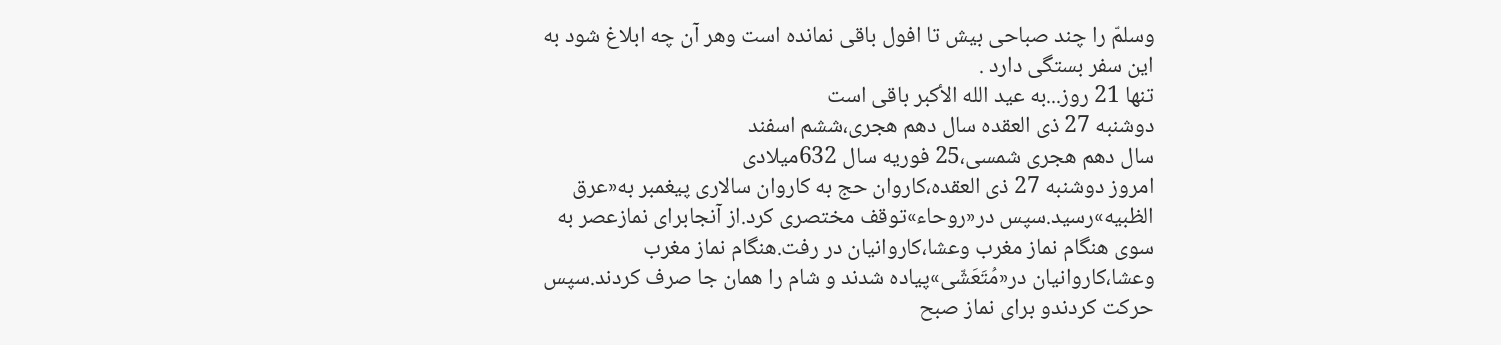وسلمّ را چند صباحی بیش تا افول باقی نمانده است وهر آن چه ابلاغ شود به این سفر بستگی دارد .
تنها 21 روز...به عید الله الأكبر باقی است
دوشنبه 27 ذی العقده سال دهم هجری،ششم اسفند
سال دهم هجری شمسی،25 فوریه سال 632میلادی
امروز دوشنبه 27 ذی العقده،كاروان حج به كاروان سالاری پیغمبر به«عرق الظبیه»رسید.سپس در«روحاء»توقف مختصری كرد.از آنجابرای نمازعصر به سوی هنگام نماز مغرب وعشا،كاروانیان در رفت.هنگام نماز مغرب وعشا،كاروانیان در«مُتَعَشّی»پیاده شدند و شام را همان جا صرف كردند.سپس حركت كردندو برای نماز صبح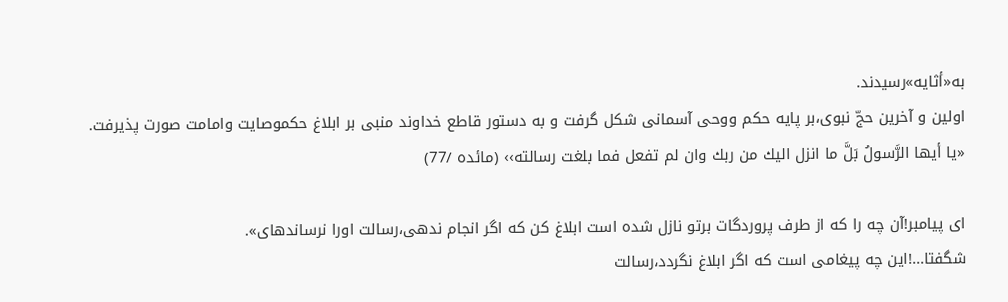به«أثایه»رسیدند.
اولین و آخرین حجّ نبوی،بر پایه حكم ووحی آسمانی شكل گرفت و به دستور قاطع خداوند منبی بر ابلاغ حكموصایت وامامت صورت پذیرفت.
«یا أیها الرَّسولُ بَلَّ ما انزل الیك من ربك وان لم تفعل فما بلغت رسالته›› (مائده /77)

ای پیامبر!آن چه را كه از طرف پروردگات برتو نازل شده است ابلاغ كن كه اگر انجام ندهی،رسالت اورا نرساندهای».
شگفتا...!این چه پیغامی است كه اگر ابلاغ نگردد،رسالت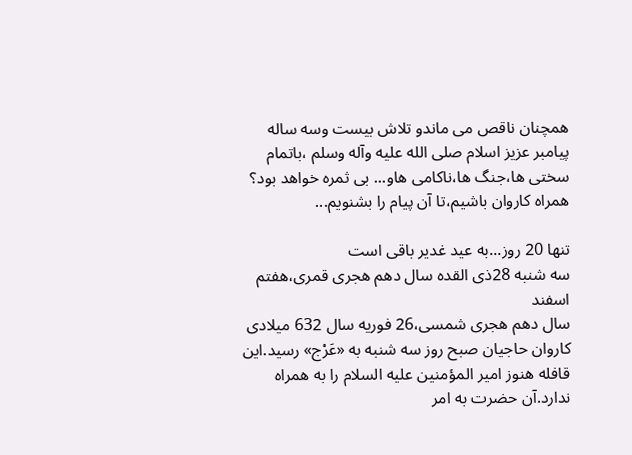همچنان ناقص می ماندو تلاش بیست وسه ساله پیامبر عزیز اسلام صلی الله علیه وآله وسلم ،باتمام سختی ها،جنگ ها،ناكامی هاو... بی ثمره خواهد بود؟
همراه كاروان باشیم،تا آن پیام را بشنویم...

تنها 20 روز...به عید غدیر باقی است
سه شنبه 28ذی القده سال دهم هجری قمری،هفتم اسفند
سال دهم هجری شمسی،26 فوریه سال 632 میلادی
كاروان حاجیان صبح روز سه شنبه به «عَرْج» رسید.این قافله هنوز امیر المؤمنین علیه السلام را به همراه ندارد.آن حضرت به امر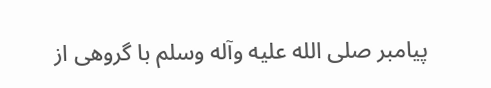پیامبر صلی الله علیه وآله وسلم با گروهی از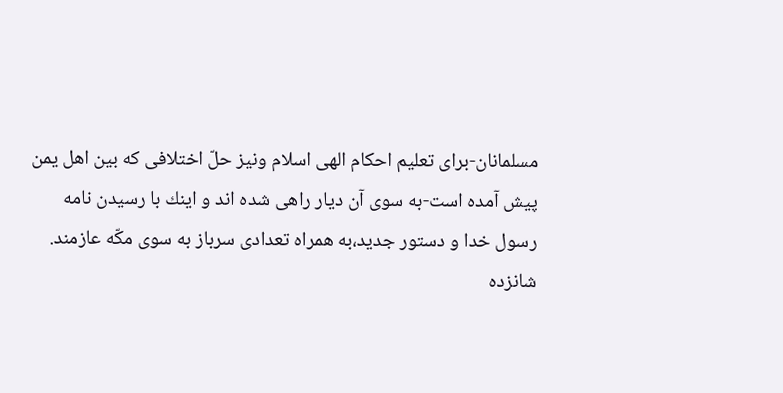مسلمانان-برای تعلیم احكام الهی اسلام ونیز حلّ اختلافی كه بین اهل یمن پیش آمده است-به سوی آن دیار راهی شده اند و اینك با رسیدن نامه رسول خدا و دستور جدید،به همراه تعدادی سرباز به سوی مكّه عازمند.
شانزده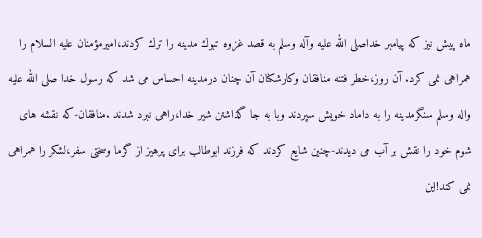ماه پیش نیز كه پیامبر خداصلی الله علیه وآله وسلم به قصد غزوه تبوك مدینه را ترك كردند،امیرمؤمنان علیه السلام را همراهی نمی كرد. آن روز،خطر فتنه منافقان وكارشكنان آن چنان درمدینه احساس می شد كه رسول خدا صلی الله علیه واله وسلم سنگرمدینه را به داماد خویش سپردند وبا به جا گذاشتن شیر خدا،راهی نبرد شدند .منافقان-كه نقشه های شوم خود را نقش بر آب می دیدند-چنین شایع كردند كه فرزند ابوطالب برای پرهیز از گرما وسختی سفر،لشكر را همراهی نمی كند!این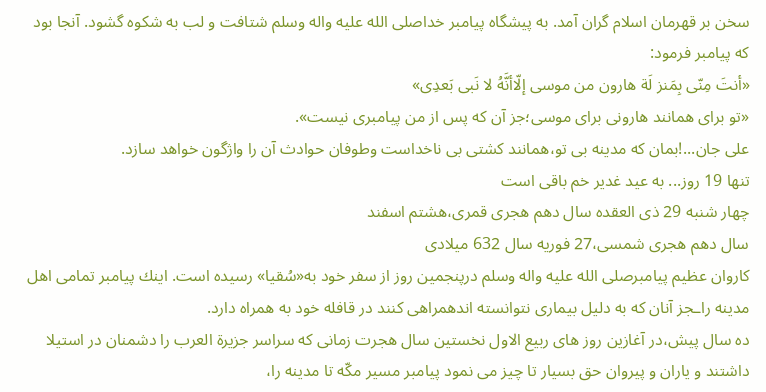سخن بر قهرمان اسلام گران آمد. به پیشگاه پیامبر خداصلی الله علیه واله وسلم شتافت و لب به شكوه گشود. آنجا بود كه پیامبر فرمود:
«أنتَ مِنّی بِمَنز لَة هارون من موسی إلّاأنَّهُ لا نَبی بَعدِی»
«تو برای همانند هارونی برای موسی؛جز آن كه پس از من پیامبری نیست».
علی جان...!بمان كه مدینه بی تو،همانند كشتی بی ناخداست وطوفان حوادث آن را واژگون خواهد سازد.
تنها 19 روز... به عید غدیر خم باقی است
چهار شنبه 29 ذی العقده سال دهم هجری قمری،هشتم اسفند
سال دهم هجری شمسی،27 فوریه سال 632 میلادی
كاروان عظیم پیامبرصلی الله علیه واله وسلم درپنجمین روز از سفر خود به«سُقیا» رسیده است. اینك پیامبر تمامی اهل مدینه راـجز آنان كه به دلیل بیماری نتوانسته اندهمراهی كنند در قافله خود به همراه دارد.
ده سال پیش،در آغازین روز های ربیع الاول نخستین سال هجرت زمانی كه سراسر جزیرة العرب را دشمنان در استیلا داشتند و یاران و پیروان حق بسیار تا چیز می نمود پیامبر مسیر مكّه تا مدینه را،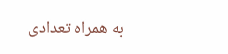به همراه تعدادی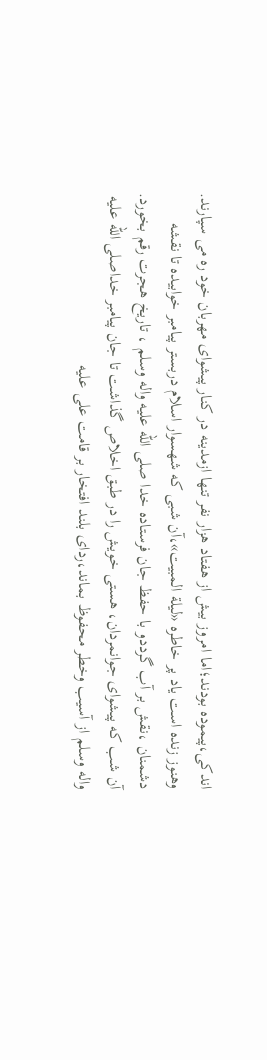اندكی،پیموده بودند؛اما امروز بیش از هفتاد هزار نفر تنها ازمدینه در كنار پیشوای مهربان خود ره می سپارند.
وهنوز زنده است یاد پر خاطره «لیلة المبیت»،آن شبی كه شهسوار اسلام دربستر پیامبر خوابیده تا نقشه دشمنان ،نقش بر آب گرددو با حفظ جان فرستاده خدا صلی الله علیه واله وسلم ، تاریخ هجرت رقم بخورد.
آن شب كه پیشوای جوانمردان، هستی خویش را در طبق اخلاص گذاشت تا جان پیامبر خداصلی الله علیه واله وسلم از آسیب وخطر محفوظ بماند،ردای بلند افتخار بر قامت علی علیه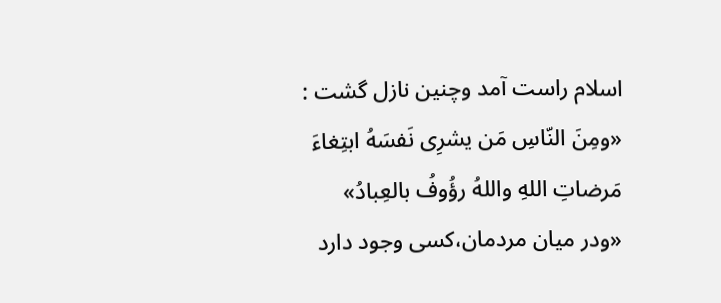اسلام راست آمد وچنین نازل گشت :
«ومِنَ النّاسِ مَن یشرِی نَفسَهُ ابتِغاءَ مَرضاتِ اللهِ واللهُ رؤُوفُ بالعِبادُ»
«ودر میان مردمان،كسی وجود دارد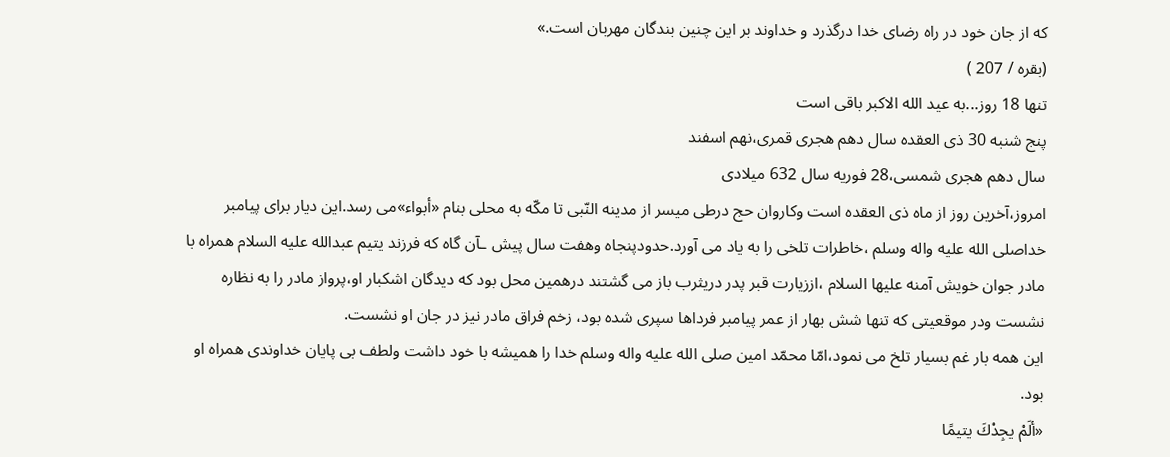كه از جان خود در راه رضای خدا درگذرد و خداوند بر این چنین بندگان مهربان است.»
(بقره / 207 )
تنها 18 روز...به عید الله الاكبر باقی است
پنج شنبه 30 ذی العقده سال دهم هجری قمری،نهم اسفند
سال دهم هجری شمسی،28 فوریه سال 632 میلادی
امروز،آخرین روز از ماه ذی العقده است وكاروان حج درطی میسر از مدینه النّبی تا مكّه به محلی بنام «أبواء»می رسد.این دیار برای پیامبر خداصلی الله علیه واله وسلم ،خاطرات تلخی را به یاد می آورد.حدودپنجاه وهفت سال پیش ـآن گاه كه فرزند یتیم عبدالله علیه السلام همراه با مادر جوان خویش آمنه علیها السلام ،اززیارت قبر پدر دریثرب باز می گشتند درهمین محل بود كه دیدگان اشكبار او،پرواز مادر را به نظاره نشست ودر موقعیتی كه تنها شش بهار از عمر پیامبر فرداها سپری شده بود، زخم فراق مادر نیز در جان او نشست.
این همه بار غم بسیار تلخ می نمود،امّا محمّد امین صلی الله علیه واله وسلم خدا را همیشه با خود داشت ولطف بی پایان خداوندی همراه او بود.
«ألَمْ یجِدْكَ یتیمًا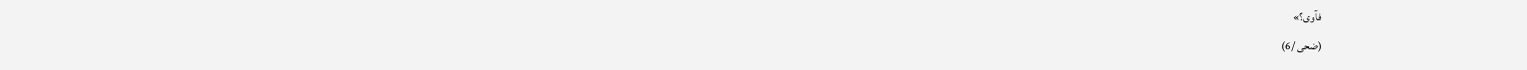فآوی؟»
(ضحی /6)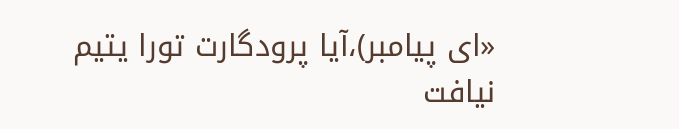«ای پیامبر)،آیا پرودگارت تورا یتیم نیافت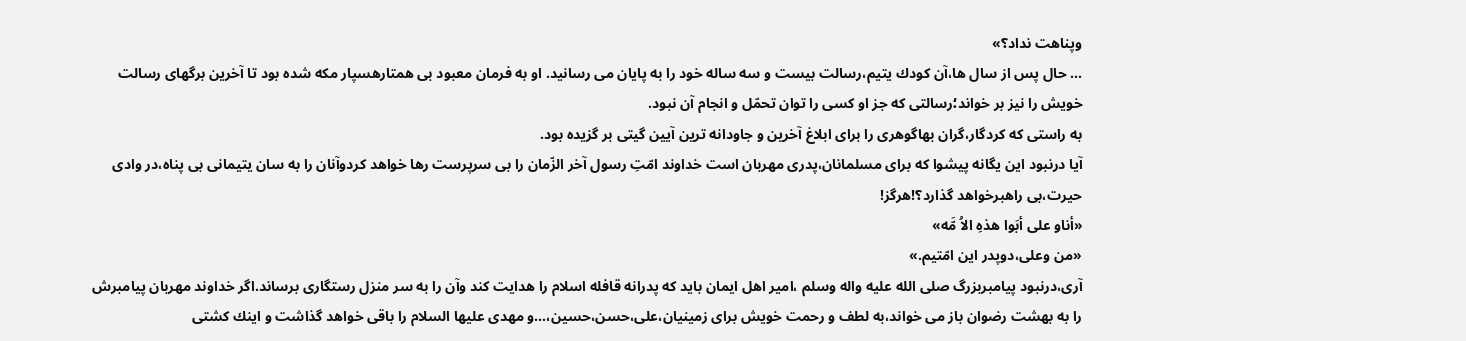وپناهت نداد؟»
... حال پس از سال ها،آن كودك یتیم،رسالت بیست و سه ساله خود را به پایان می رسانید. او به فرمان معبود بی همتارهسپار مكه شده بود تا آخرین برگهای رسالت خویش را نیز بر خواند؛رسالتی كه جز او كسی را توان تحمّل و انجام آن نبود.
به راستی كه كردگار،گران بهاگوهری را برای ابلاغ آخرین و جاودانه ترین آیین گیتی بر گزیده بود.
آیا درنبود این یگانه پیشوا كه برای مسلمانان،پدری مهربان است خداوند امّتِ رسول آخر الزّمان را بی سرپرست رها خواهد كردوآنان را به سان یتیمانی بی پناه،در وادی حیرت،بی راهبرخواهد گذارد؟!هرگز!
«أناو علی أبَوا هذهِ الاُ مَّه»
«من وعلی،دوپدر این امّتیم.»
آری،درنبود پیامبربزرگ صلی الله علیه واله وسلم ،امیر اهل ایمان باید كه پدرانه قافله اسلام را هدایت كند وآن را به سر منزل رستگاری برساند.اگر خداوند مهربان پیامبرش را به بهشت رضوان باز می خواند،به لطف و رحمت خویش برای زمینیان،علی،حسن،حسین،...و مهدی علیها السلام را باقی خواهد گذاشت و اینك كشتی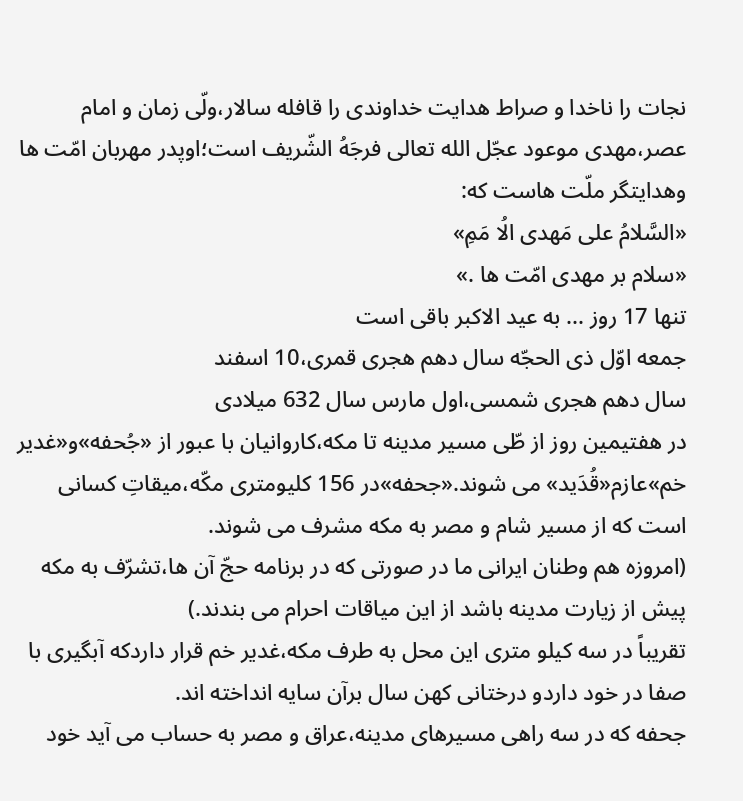نجات را ناخدا و صراط هدایت خداوندی را قافله سالار،ولّی زمان و امام عصر،مهدی موعود عجّل الله تعالی فرجَهُ الشّریف است؛اوپدر مهربان امّت ها وهدایتگر ملّت هاست كه:
«السَّلامُ علی مَهدی الُا مَمِ»
«سلام بر مهدی امّت ها .»
تنها 17 روز ... به عید الاكبر باقی است
جمعه اوّل ذی الحجّه سال دهم هجری قمری،10 اسفند
سال دهم هجری شمسی،اول مارس سال 632 میلادی
در هفتیمین روز از طّی مسیر مدینه تا مكه،كاروانیان با عبور از «جُحفه»و«غدیر خم»عازم«قُدَید» می شوند.«جحفه»در 156 كلیومتری مكّه،میقاتِ كسانی است كه از مسیر شام و مصر به مكه مشرف می شوند.
(امروزه هم وطنان ایرانی ما در صورتی كه در برنامه حجّ آن ها،تشرّف به مكه پیش از زیارت مدینه باشد از این میاقات احرام می بندند.)
تقریباً در سه كیلو متری این محل به طرف مكه،غدیر خم قرار داردكه آبگیری با صفا در خود داردو درختانی كهن سال برآن سایه انداخته اند.
جحفه كه در سه راهی مسیرهای مدینه،عراق و مصر به حساب می آید خود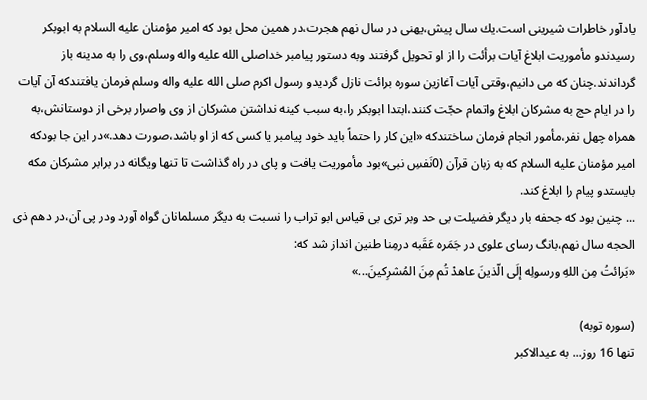یادآور خاطرات شیرینی است.یك سال پیش،یهنی در سال نهم هجرت،در همین محل بود كه امیر مؤمنان علیه السلام به ابوبكر رسیدندو مأموریت ابلاغ آیات برأئت را از او تحویل گرفتند وبه دستور پیامبر خداصلی الله علیه واله وسلم،وی را به مدینه باز گرداندند.چنان كه می دانیم،وقتی آیات آغازین سوره برائت نازل گردیدو رسول اكرم صلی الله علیه واله وسلم فرمان یافتندكه آن آیات را در ایام حج به مشركان ابلاغ واتمام حجّت كنند،ابتدا ابوبكر را،به سبب كینه نداشتن مشركان از وی واصرار برخی از دوستانش،به همراه چهل نفر،مأمور انجام فرمان ساختندكه «این كار را حتماً باید خود پیامبر یا كسی كه از او باشد،صورت دهد.»در این جا بودكه امیر مؤمنان علیه السلام كه به زبان قرآن (0نَفسِ نبی»بود مأموریت یافت و پای در راه گذاشت تا تنها ویگانه در برابر مشركان مكه بایستدو پیام را ابلاغ كند.
... چنین بود كه جحفه بار دیگر فضیلت بی حد وبر تری بی قیاس ابو تراب را نسبت به دیگر مسلمانان گواه آورد ودر پی آن،در دهم ذی الحجه سال نهم،بانگ رسای علوی در جَمَره عَقَبه درمِنا طنین انداز شد كه:
«بَرائتُ مِن اللهِ ورسولِه إلَی الّذینَ عاهدْ تُم مِنَ المُشرِكینَ...»

(سوره توبه)
تنها 16 روز... به عیدالاكبر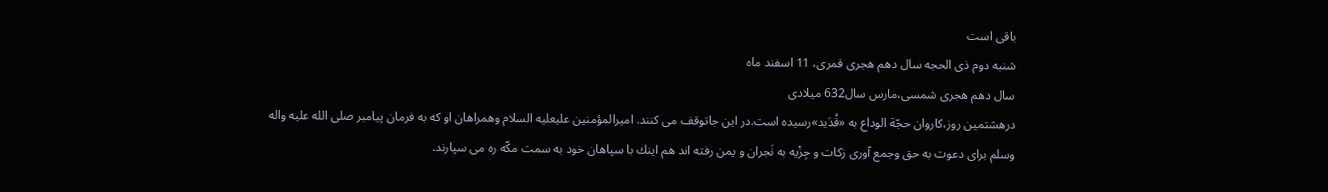باقی است
شنبه دوم ذی الحجه سال دهم هجری قمری، 11 اسفند ماه
سال دهم هجری شمسی،مارس سال632 میلادی
درهشتمین روز،كاروان حجّة الوداع به «قُدَید»رسیده است.در این جاتوقف می كنند. امیرالمؤمنین علیعلیه السلام وهمراهان او كه به فرمان پیامبر صلی الله علیه واله وسلم برای دعوت به حق وجمع آوری زكات و جِزْیه به نَجران و یمن رفته اند هم اینك با سپاهان خود به سمت مكّه ره می سپارند.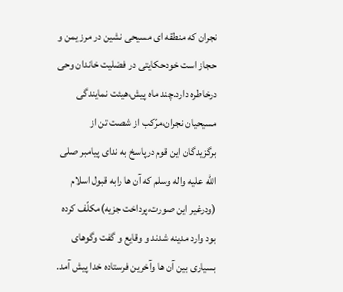نجران كه منطقه ای مسیحی نشین در مرز یمن و حجاز است خودحكایتی در فضلیت خاندان وحی درخاطره دارد.چند ماه پیش،هیئت نمایندگی مسیحیان نجران،مرّكب از شصت تن از برگزیدگان این قوم درپاسخ به ندای پیامبر صلی الله علیه واله وسلم كه آن ها رابه قبول اسلام (ودرغیر این صورت،پرداخت جزیه)مكلّف كرده بود وارد مدینه شدند و وقایع و گفت وگوهای بسیاری بین آن ها وآخرین فرستاده خدا پیش آمد.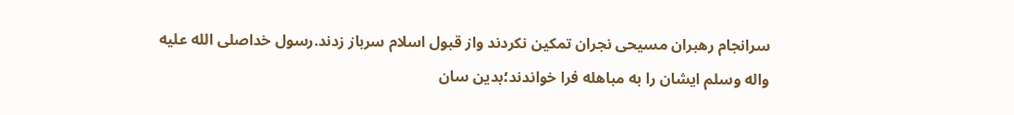سرانجام رهبران مسیحی نجران تمكین نكردند واز قبول اسلام سرباز زدند.رسول خداصلی الله علیه واله وسلم ایشان را به مباهله فرا خواندند؛بدین سان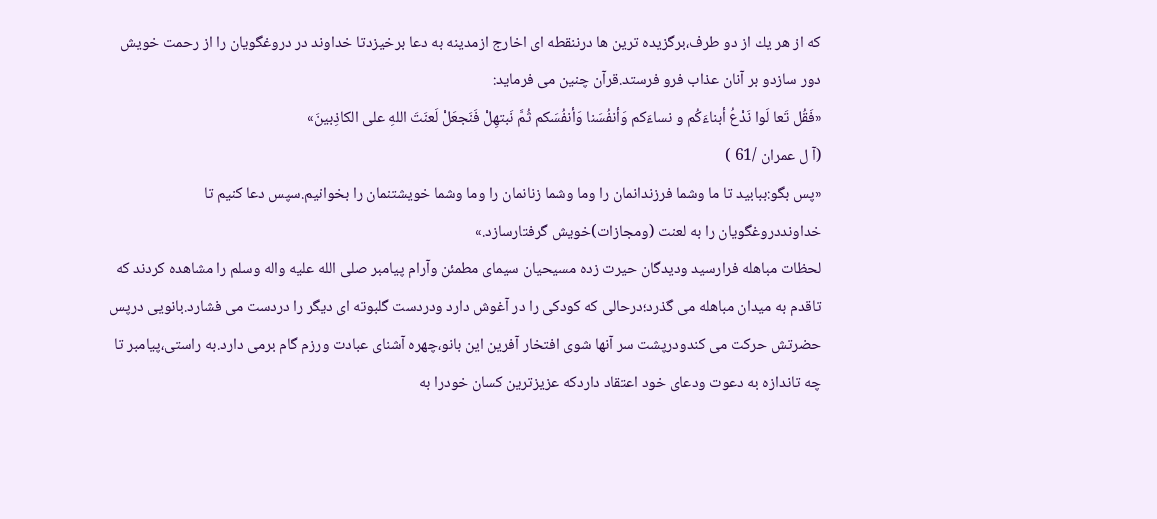كه از هر یك از دو طرف،برگزیده ترین ها درننقطه ای اخارج ازمدینه به دعا برخیزدتا خداوند در دروغگویان را از رحمت خویش دور سازدو بر آنان عذاب فرو فرستد.قرآن چنین می فرماید:
«فَقُل تَعا لَوا نَدْعُ أبناءَكُم و نساءَكم وَأنفُسَنا وَأنفُسَكم ثُمَّ نَبتهِلْ فَنَجعَلْ لَعنَتَ اللهِ علی الكاذِبینَ»
(آ ل عمران /61 )
«پس بگو:ببابید تا ما وشما فرزندانمان را وما وشما زنانمان را وما وشما خویشتنمان را بخوانیم.سپس دعا كنیم تا خداونددروغگویان را به لعنت (ومجازات)خویش گرفتارسازد.»
لحظات مباهله فرارسید ودیدگان حیرت زده مسیحیان سیمای مطمئن وآرام پیامبر صلی الله علیه واله وسلم را مشاهده كردند كه تاقدم به میدان مباهله می گذرد؛درحالی كه كودكی را در آغوش دارد ودردست گلبوته ای دیگر را دردست می فشارد.بانویی درپس حضرتش حركت می كندودرپشت سر آنها شوی افتخار آفرین این بانو،چهره آشنای عبادت ورزم گام برمی دارد.به راستی،پیامبر تا چه تاندازه به دعوت ودعای خود اعتقاد داردكه عزیزترین كسان خودرا به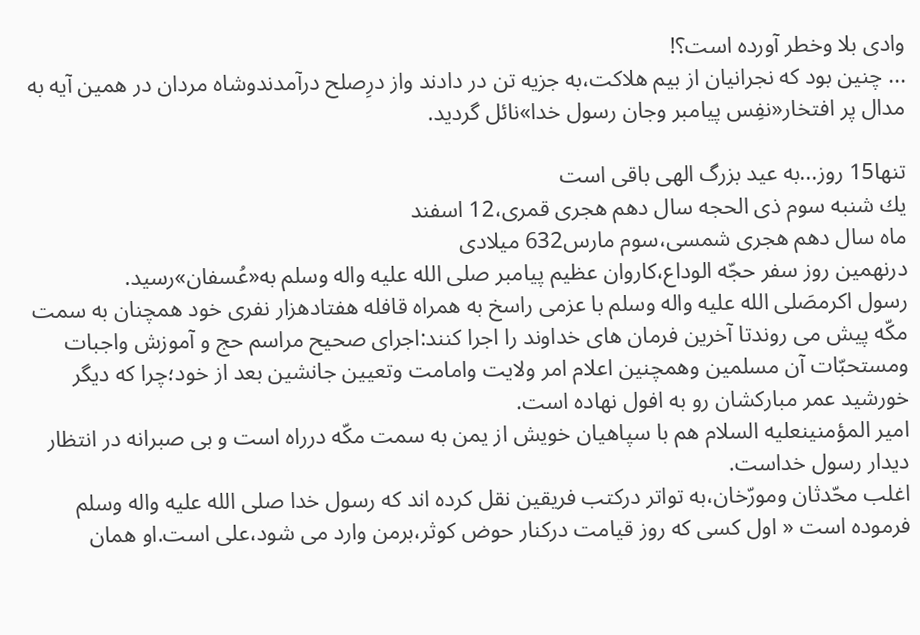وادی بلا وخطر آورده است؟!
... چنین بود كه نجرانیان از بیم هلاكت،به جزیه تن در دادند واز درِصلح درآمدندوشاه مردان در همین آیه به مدال پر افتخار«نفِس پیامبر وجان رسول خدا»نائل گردید.

تنها15 روز...به عید بزرگ الهی باقی است
یك شنبه سوم ذی الحجه سال دهم هجری قمری،12 اسفند
ماه سال دهم هجری شمسی،سوم مارس632 میلادی
درنهمین روز سفر حجّه الوداع،كاروان عظیم پیامبر صلی الله علیه واله وسلم به«عُسفان»رسید.
رسول اكرمصَلی الله علیه واله وسلم با عزمی راسخ به همراه قافله هفتادهزار نفری خود همچنان به سمت مكّه پیش می روندتا آخرین فرمان های خداوند را اجرا كنند:اجرای صحیح مراسم حج و آموزش واجبات ومستحبّات آن مسلمین وهمچنین اعلام امر ولایت وامامت وتعیین جانشین بعد از خود؛چرا كه دیگر خورشید عمر مباركشان رو به افول نهاده است.
امیر المؤمنینعلیه السلام هم با سپاهیان خویش از یمن به سمت مكّه درراه است و بی صبرانه در انتظار دیدار رسول خداست.
اغلب محّدثان ومورّخان،به تواتر دركتب فریقین نقل كرده اند كه رسول خدا صلی الله علیه واله وسلم فرموده است « اول كسی كه روز قیامت دركنار حوض كوثر،برمن وارد می شود،علی است.او همان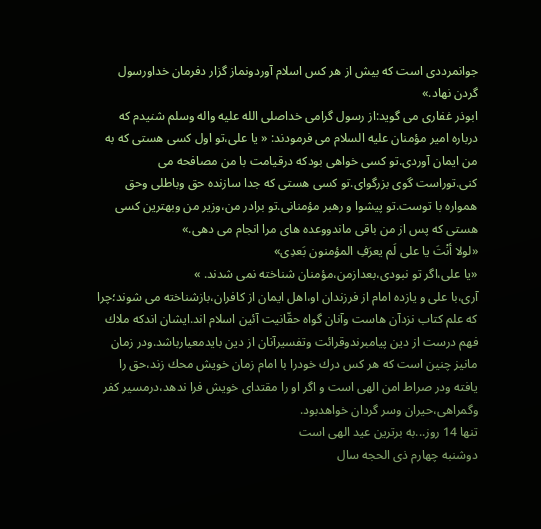جوانمرددی است كه بیش از هر كس اسلام آوردونماز گزار دفرمان خداورسول گردن نهاد.»
ابوذر غفاری می گوید:از رسول گرامی خداصلی الله علیه واله وسلم شنیدم كه درباره امیر مؤمنان علیه السلام می فرمودند: « یا علی،تو اول كسی هستی كه به من ایمان آوردی.تو كسی خواهی بودكه درقیامت با من مصافحه می كنی.توراست گوی بزرگوای.تو كسی هستی كه جدا سازنده حق وباطلی وحق همواره با توست.تو پیشوا و رهبر مؤمنانی.تو برادر من،وزیر من وبهترین كسی هستی كه پس از من باقی ماندووعده های مرا انجام می دهی.»
«لولا أنْتَ یا علی لَم یعرَفِ المؤمنون بَعدِی»
«یا علی،اگر تو نبودی،بعدازمن،مؤمنان شناخته نمی شدند. »
آری،با علی و یازده امام از فرزندان او،اهل ایمان از كافران،بازشناخته می شوند؛چرا كه علم كتاب نزدآن هاست وآنان گواه حقّانیت آئین اسلام اند.ایشان اندكه ملاك فهم درست از دین پیامبرندوقرائت وتفسیرآنان از دین بایدمعیارباشد.ودر زمان مانیز چنین است كه هر كس درك خودرا با امام زمان خویش محك زند،حق را یافته ودر صراط امن الهی است و اگر او را مقتدای خویش فرا ندهد،درمسیر كفر وگمراهی،حیران وسر گردان خواهدبود.
تنها 14 روز...به برترین عید الهی است
دوشنبه چهارم ذی الحجه سال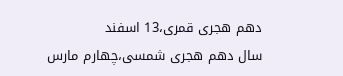دهم هجری قمری،13 اسفند
سال دهم هجری شمسی،چهارم مارس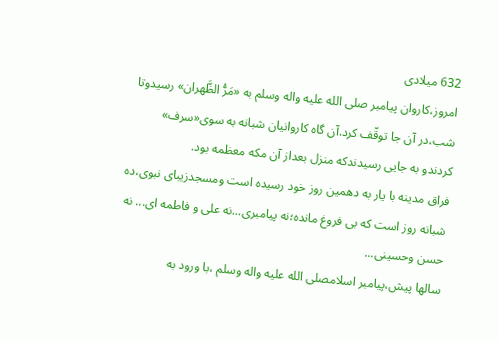632 میلادی
امروز،كاروان پیامبر صلی الله علیه واله وسلم به «مَرُّ الظَّهران» رسیدوتا شب،در آن جا توقّف كرد.آن گاه كاروانیان شبانه به سوی«سرف» كردندو به جایی رسیدندكه منزل بعداز آن مكه معظمه بود.
فراق مدینه با یار به دهمین روز خود رسیده است ومسجدزیبای نبوی،ده شبانه روز است كه بی فروغ مانده؛نه پیامبری...نه علی و فاطمه ای... نه حسن وحسینی...
سالها پیش،پیامبر اسلامصلی الله علیه واله وسلم ،با ورود به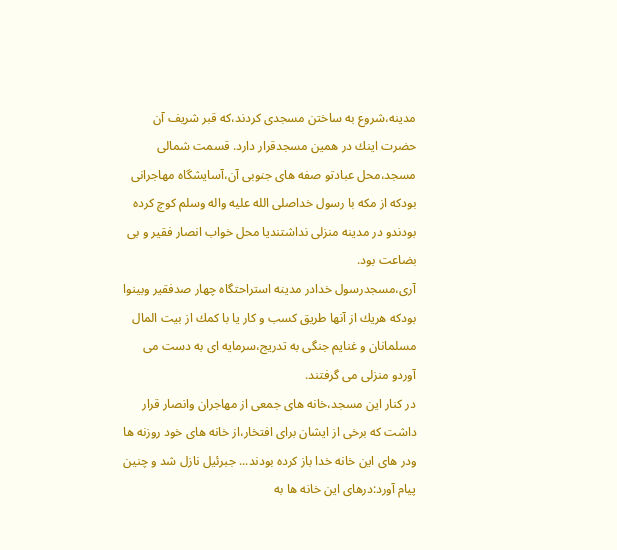مدینه،شروع به ساختن مسجدی كردند،كه قبر شریف آن حضرت اینك در همین مسجدقرار دارد. قسمت شمالی مسجد،محل عبادتو صفه های جنوبی آن،آسایشگاه مهاجرانی بودكه از مكه با رسول خداصلی الله علیه واله وسلم كوچ كرده بودندو در مدینه منزلی نداشتندیا محل خواب انصار فقیر و بی بضاعت بود.
آری،مسجدرسول خدادر مدینه استراحتگاه چهار صدفقیر وبینوا بودكه هریك از آنها طریق كسب و كار یا با كمك از بیت المال مسلمانان و غنایم جنگی به تدریج،سرمایه ای به دست می آوردو منزلی می گرفتند.
در كنار این مسجد،خانه های جمعی از مهاجران وانصار قرار داشت كه برخی از ایشان برای افتخار،از خانه های خود روزنه ها ودر های این خانه خدا باز كرده بودند... جبرئیل نازل شد و چنین پیام آورد:درهای این خانه ها به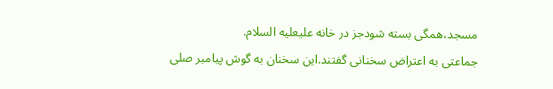مسجد،همگی بسته شودجز در خانه علیعلیه السلام.
جماعتی به اعتراض سخنانی گفتند.این سخنان به گوش پیامبر صلی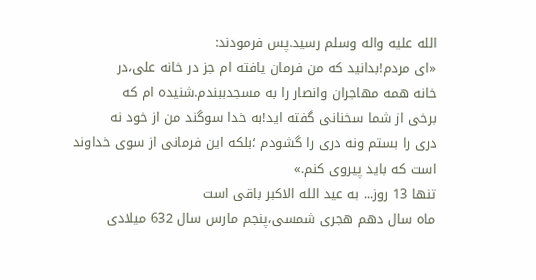الله علیه واله وسلم رسید.پس فرمودند:
«ای مردم!بدانید كه من فرمان یافته ام جز در خانه علی،در
خانه همه مهاجران وانصار را به مسجدببندم.شنیده ام كه
برخی از شما سخنانی گفته اید!به خدا سوگند من از خود نه
دری را بستم ونه دری را گشودم ؛بلكه این فرمانی از سوی خداوند است كه باید پیروی كنم.»
تنها 13 روز... به عید الله الاكبر باقی است
ماه سال دهم هجری شمسی،پنجم مارس سال 632 میلادی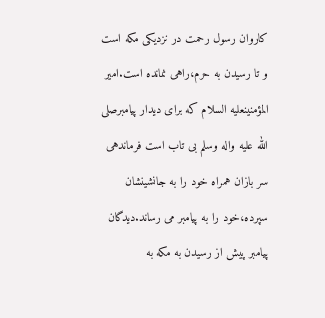كاروان رسول رحمت در نزدیكی مكه است و تا رسیدن به حرم،راهی نمانده است.امیر المؤمنینعلیه السلام كه برای دیدار پیامبرصلی الله علیه واله وسلم بی تاب است فرماندهی سر بازان همراه خود را به جانشینشان سپرده،خود را به پیامبر می رساند.دیدگان پیامبر پیش از رسیدن به مكه به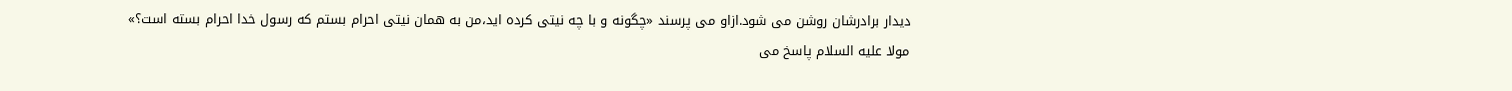دیدار برادرشان روشن می شود.ازاو می پرسند «چگونه و با چه نیتی كرده اید،من به همان نیتی احرام بستم كه رسول خدا احرام بسته است؟»
مولا علیه السلام پاسخ می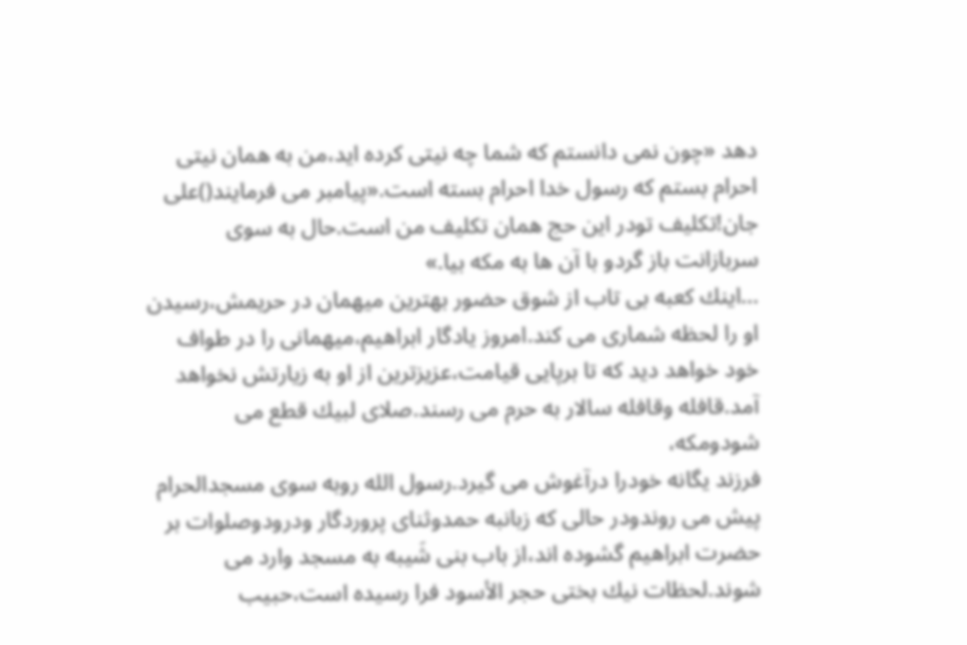دهد «چون نمی دانستم كه شما چه نیتی كرده اید،من به همان نیتی احرام بستم كه رسول خدا احرام بسته است.«پیامبر می فرمایند()علی جان!تكلیف تودر این حج همان تكلیف من است.حال به سوی سربازانت باز گردو با آن ها به مكه بیا.»
...اینك كعبه بی تاب از شوق حضور بهترین میهمان در حریمش،رسیدن او را لحظه شماری می كند.امروز یادگار ابراهیم،میهمانی را در طواف خود خواهد دید كه تا برپایی قیامت،عزیزترین از او به زیارتش نخواهد آمد.قافله وقافله سالار به حرم می رسند.صلای لبیك قطع می شودومكه،
فرزند یگانه خودرا درآغوش می گیرد.رسول الله روبه سوی مسجدالحرام پیش می روندودر حالی كه زبانبه حمدوثنای پروردگار ودرودوصلوات بر حضرت ابراهیم گشوده اند،از باب بنی شَیبه به مسجد وارد می شوند.لحظات نیك بختی حجر الأسود فرا رسیده است،حبیب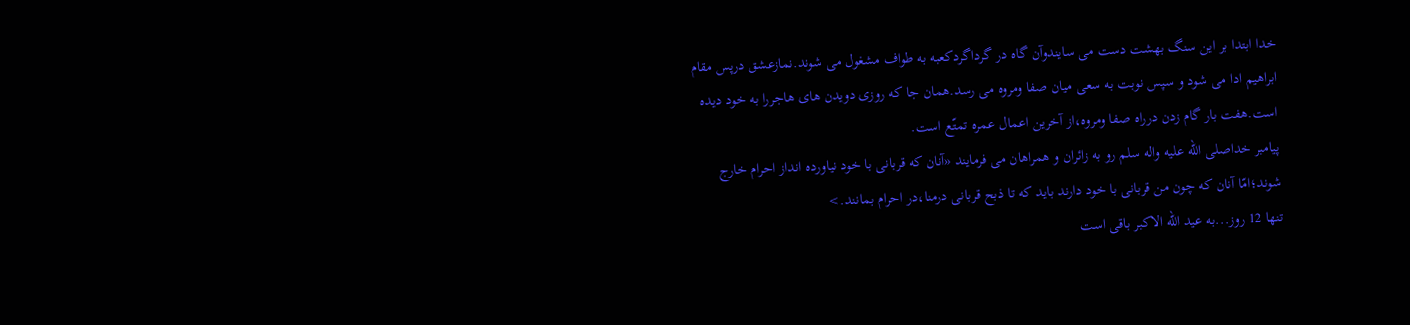خدا ابتدا بر این سنگ بهشت دست می سایندوآن گاه در گرداگردكعبه به طواف مشغول می شوند.نمازعشق درپس مقام ابراهیم ادا می شود و سپس نوبت به سعی میان صفا ومروه می رسد.همان جا كه روزی دویدن های هاجررا به خود دیده است.هفت بار گام زدن درراه صفا ومروه،از آخرین اعمال عمره تمتّع است.
پیامبر خداصلی الله علیه واله سلم رو به زائران و همراهان می فرمایند «آنان كه قربانی با خود نیاورده انداز احرام خارج شوند؛امّا آنان كه چون من قربانی با خود دارند باید كه تا ذبح قربانی درمنا،در احرام بمانند.>
تنها 12 روز...به عید الله الاكبر باقی است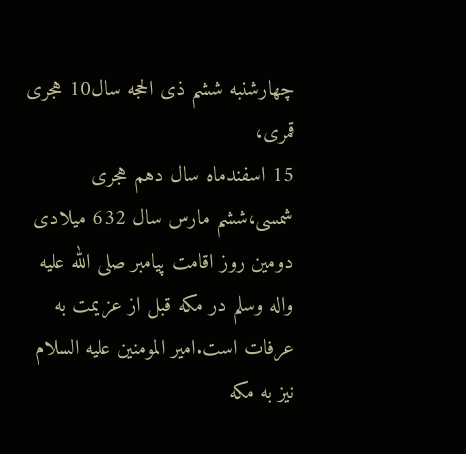چهارشنبه ششم ذی الحجه سال10 هجری قمری،
15 اسفندماه سال دهم هجری شمسی،ششم مارس سال 632 میلادی
دومین روز اقامت پیامبر صلی الله علیه واله وسلم در مكه قبل از عزیمت به عرفات است.امیر المومنین علیه السلام نیز به مكه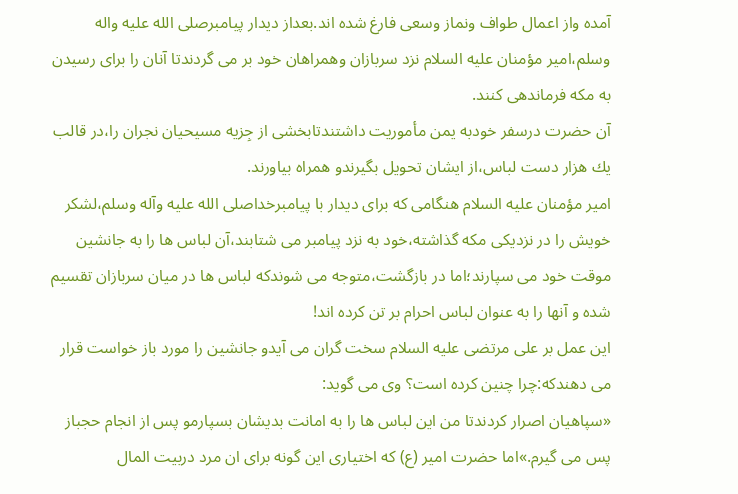آمده واز اعمال طواف ونماز وسعی فارغ شده اند.بعداز دیدار پیامبرصلی الله علیه واله وسلم،امیر مؤمنان علیه السلام نزد سربازان وهمراهان خود بر می گردندتا آنان را برای رسیدن به مكه فرماندهی كنند.
آن حضرت درسفر خودبه یمن مأموریت داشتندتابخشی از جِزیه مسیحیان نجران را،در قالب یك هزار دست لباس،از ایشان تحویل بگیرندو همراه بیاورند.
امیر مؤمنان علیه السلام هنگامی كه برای دیدار با پیامبرخداصلی الله علیه وآله وسلم،لشكر خویش را در نزدیكی مكه گذاشته،خود به نزد پیامبر می شتابند،آن لباس ها را به جانشین موقت خود می سپارند؛اما در بازگشت،متوجه می شوندكه لباس ها در میان سربازان تقسیم شده و آنها را به عنوان لباس احرام بر تن كرده اند!
این عمل بر علی مرتضی علیه السلام سخت گران می آیدو جانشین را مورد باز خواست قرار می دهندكه:چرا چنین كرده است؟ وی می گوید:
«سپاهیان اصرار كردندتا من این لباس ها را به امانت بدیشان بسپارمو پس از انجام حجباز پس می گیرم.»اما حضرت امیر (ع) كه اختیاری این گونه برای ان مرد دربیت المال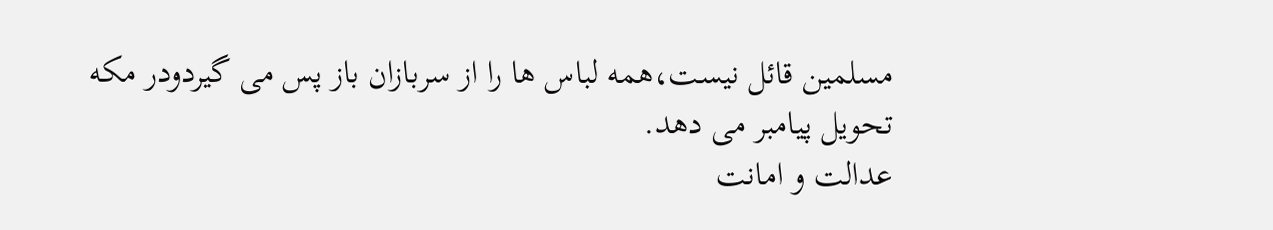مسلمین قائل نیست،همه لباس ها را از سربازان باز پس می گیردودر مكه تحویل پیامبر می دهد.
عدالت و امانت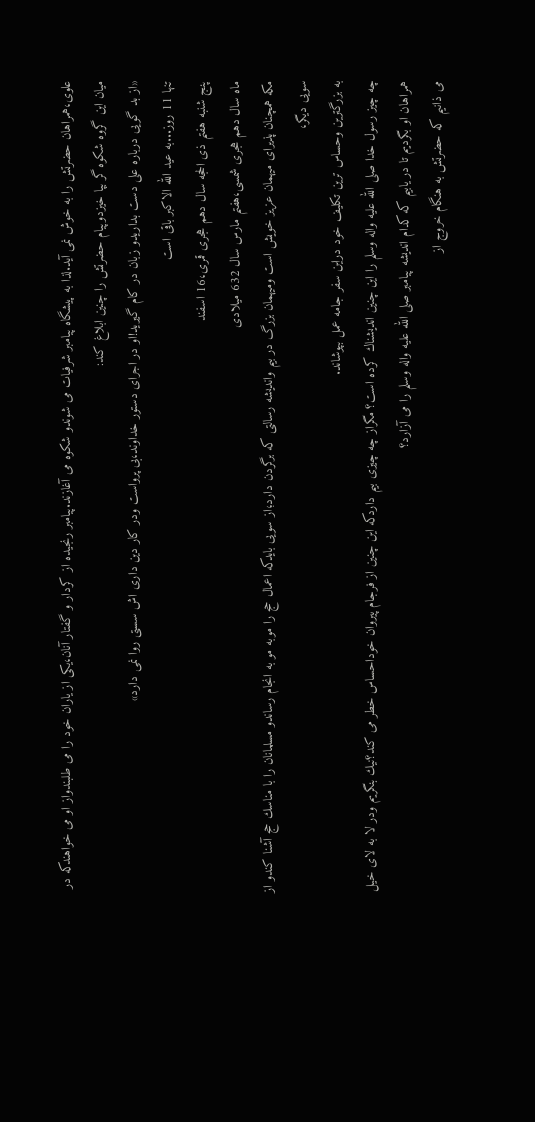علوی،همراهان حضرتش را به خوش نمی آید.لذا به پیشگاه پیامبر شرفیات می شوندو شكوه می آغازند.پیامبر رنجیده از كردار و گفتار آنان،یكی از یاران خود را می طلبندواز او می خواهندكه در میان این گروه شكوه گر بپا خیزدوپیام حضرتش را چنین ابلاغ كند:
«از بد گویی درباره علی دست بداریدو زبان در كام گیرید!او در اجرای دستور خداوند،بی پرواست ودر كار دین داری اش سستی روا نمی دارد»
تنها 11 روز...به عید الله الاكبر باقی است
پنج شنبه هفتم ذی الحجه سال دهم هجری قمری،16 اسفند
ماه سال دهم هجری شمسی،هفتم مارس سال 632 میلادی
مكه همچنان پذیرای میهمان عزیز خویش است ومیهمان بزرگ در بیم واندیشه رسالتی كه برگردن دارد؛از سویی بایدكه اعمال حج را موبه مو به انجام رساندو مسلمانان را با مناسك حج آشنا كندو از سویی دیگر،
به بزرگترین وحساس ترین تكلیف خود دراین سفر جامه عمل بپوشاند.
چه چیز رسول خدا صلی الله علیه واله وسلم را این چنین اندیشناك كرده است؟ مگراز چه چیزی بیم داردكه این چنین از فرجام پیروان خوداحساس خطر می كند؟نیك بنگریم ودر لا به لای خیل همراهان او بگردیم تا در یابیم كه كدام اندیشه پیامبر صلی الله علیه واله وسلم را می آزارد؟
می ذانیم كه حضرتش به هنگام خروج از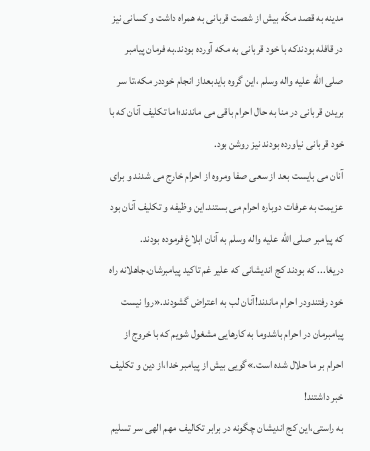مدینه به قصد مكّه بیش از شصت قربانی به همراه داشت و كسانی نیز در قافله بودندكه با خود قربانی به مكه آورده بودند.به فرمان پیامبر صلی الله علیه واله وسلم ،این گروه بایدبعداز انجام خوددر مكه،تا سر بریدن قربانی در منا به حال احرام باقی می ماندند؛اما تكلیف آنان كه با خود قربانی نیاورده بودند نیز روشن بود.
آنان می بایست بعد از سعی صفا ومروه از احرام خارج می شدند و برای عزیمت به عرفات دوباره احرام می بستند.این وظیفه و تكلیف آنان بود كه پیامبر صلی الله علیه واله وسلم به آنان ابلاغ فرموده بودند.
دریغا... كه بودند كج اندیشانی كه علیر غم تاكید پیامبرشان،جاهلانه راه خود رفتندودر احرام ماندند!آنان لب به اعتراض گشودند.«روا نیست پیامبرمان در احرام باشدوما به كارهایی مشغول شویم كه با خروج از احرام بر ما حلال شده است.»گویی بیش از پیامبر خدا،از دین و تكلیف خبر داشتند!
به راستی،این كج اندیشان چگونه در برابر تكالیف مهم الهی سر تسلیم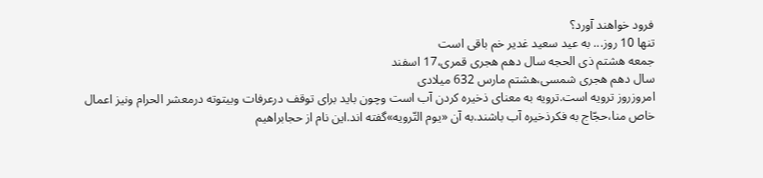فرود خواهند آورد؟
تنها 10 روز... به عید سعید غدیر خم باقی است
جمعه هشتم ذی الحجه سال دهم هجری قمری،17 اسفند
سال دهم هجری شمسی،هشتم مارس 632 میلادی
امروزروز ترویه است.ترویه به معنای ذخیره كردن آب است وچون باید برای توقف درعرفات وبیتوته درمعشر الحرام ونیز اعمال خاص منا،حجّاج به فكرذخیره آب باشند.به آن «یوم التّرویه»گفته اند.این نام از حجابراهیم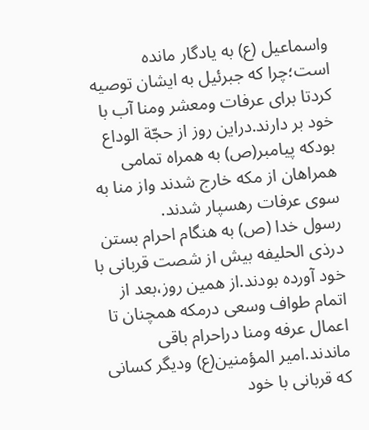واسماعیل (ع) به یادگار مانده است؛چرا كه جبرئیل به ایشان توصیه كردتا برای عرفات ومعشر ومنا آب با خود بر دارند.دراین روز از حجّة الوداع بودكه پیامبر(ص) به همراه تمامی همراهان از مكه خارج شدند واز منا به سوی عرفات رهسپار شدند.
رسول خدا (ص) به هنگام احرام بستن درذی الحلیفه بیش از شصت قربانی با خود آورده بودند.از همین روز،بعد از اتمام طواف وسعی درمكه همچنان تا اعمال عرفه ومنا دراحرام باقی ماندند.امیر المؤمنین(ع) ودیگر كسانی كه قربانی با خود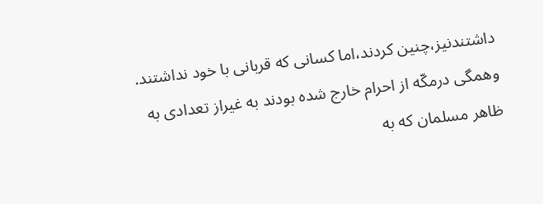داشتندنیز،چنین كردند،اما كسانی كه قربانی با خود نداشتند.
وهمگی درمكّه از احرام خارج شده بودند به غیراز تعدادی به ظاهر مسلمان كه به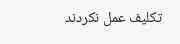تكلیف عمل نكردند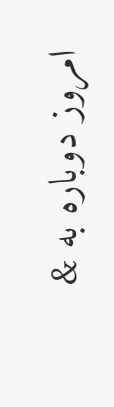امروز دوباره به &